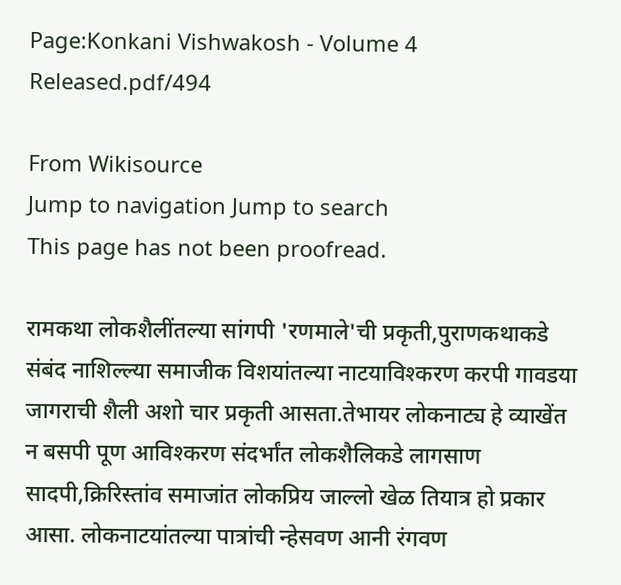Page:Konkani Vishwakosh - Volume 4 Released.pdf/494

From Wikisource
Jump to navigation Jump to search
This page has not been proofread.

रामकथा लोकशैलींतल्या सांगपी 'रणमाले'ची प्रकृती,पुराणकथाकडे संबंद नाशिल्ल्या समाजीक विशयांतल्या नाटयाविश्करण करपी गावडया जागराची शैली अशो चार प्रकृती आसता.तेभायर लोकनाट्य हे व्याखेंत न बसपी पूण आविश्करण संदर्भांत लोकशैलिकडे लागसाण सादपी,क्रिरिस्तांव समाजांत लोकप्रिय जाल्लो खेळ तियात्र हो प्रकार आसा. लोकनाटयांतल्या पात्रांची न्हेसवण आनी रंगवण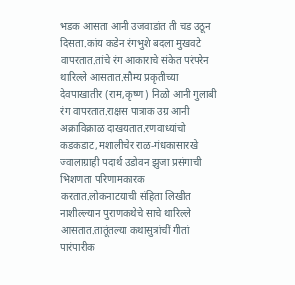भडक आसता आनी उजवाडांत ती चड उठून दिसता.कांय कडेन रंगभुशे बदला मुखवटे वापरतात.तांचे रंग आकाराचे संकेत परंपरेन थारिल्ले आसतात.सौम्य प्रकृतीच्या देवपाखातीर (राम,कृष्ण) निळो आनी गुलाबी रंग वापरतात.राक्षस पात्राक उग्र आनी अक्राविक्राळ दाखयतात.रणवाध्यांचो कडकडाट,मशालीचेर राळ-गंधकासारखे ज्वालाग्राही पदार्थ उडोवन झुजा प्रसंगाची भिशणता परिणामकारक करतात.लोकनाटयाची संहिता लिखीत नाशील्ल्यान पुराणकथेचे साचे थारिल्ले आसतात.तातूंतल्या कथासुत्रांचीं गीतां पारंपारीक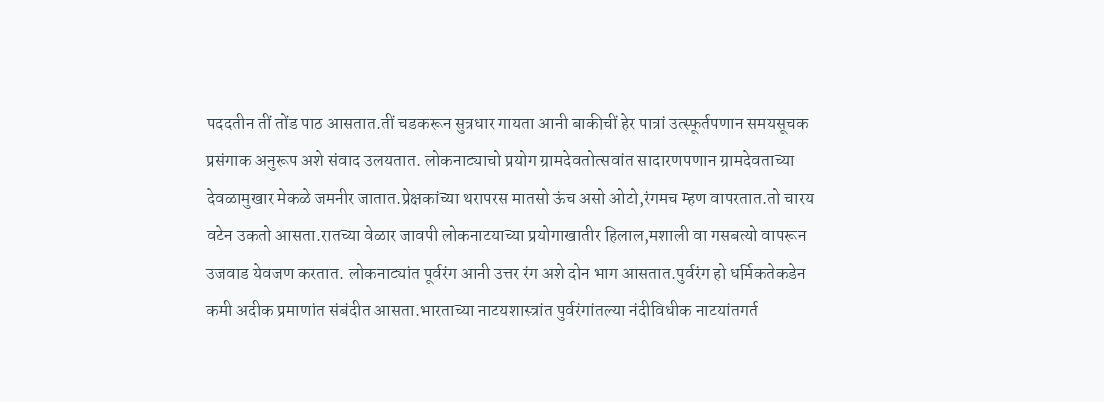पददतीन तीं तोंड पाठ आसतात.तीं चडकरून सुत्रधार गायता आनी बाकीचीं हेर पात्रां उत्स्फूर्तपणान समयसूचक प्रसंगाक अनुरूप अशे संवाद उलयतात. लोकनाट्याचो प्रयोग ग्रामदेवतोत्सवांत सादारणपणान ग्रामदेवताच्या देवळामुखार मेकळे जमनीर जातात.प्रेक्षकांच्या थरापरस मातसो ऊंच असो ओटो,रंगमच म्हण वापरतात.तो चारय वटेन उकतो आसता.रातच्या वेळार जावपी लोकनाटयाच्या प्रयोगाखातीर हिलाल,मशाली वा गसबत्यो वापरून उजवाड येवजण करतात. लोकनाट्यांत पूर्वरंग आनी उत्तर रंग अशे दोन भाग आसतात.पुर्वरंग हो धर्मिकतेकडेन कमी अदीक प्रमाणांत संबंदीत आसता.भारताच्या नाटयशास्त्रांत पुर्वरंगांतल्या नंदीविधीक नाटयांतगर्त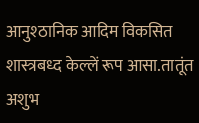आनुश्ठानिक आदिम विकसित शास्त्रबध्द केल्लें रूप आसा.तातूंत अशुभ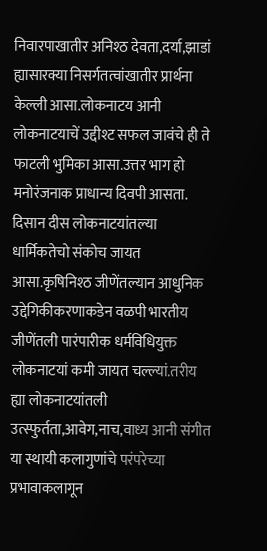निवारपाखातीर अनिश्ठ देवता,दर्या,झाडां ह्यासारक्या निसर्गतत्वांखातीर प्रार्थना केल्ली आसा.लोकनाटय आनी लोकनाटयाचें उद्दीश्ट सफल जावंचे ही ते फाटली भुमिका आसा.उत्तर भाग हो मनोरंजनाक प्राधान्य दिवपी आसता. दिसान दीस लोकनाटयांतल्या धार्मिकतेचो संकोच जायत आसा.कृषिनिश्ठ जीणेंतल्यान आधुनिक उद्देगिकीकरणाकडेन वळपी भारतीय जीणेंतली पारंपारीक धर्मविधियुक्त लोकनाटयां कमी जायत चल्ल्यां.तरीय ह्या लोकनाटयांतली उत्स्फुर्तता,आवेग,नाच,वाध्य आनी संगीत या स्थायी कलागुणांचे परंपरेच्या प्रभावाकलागून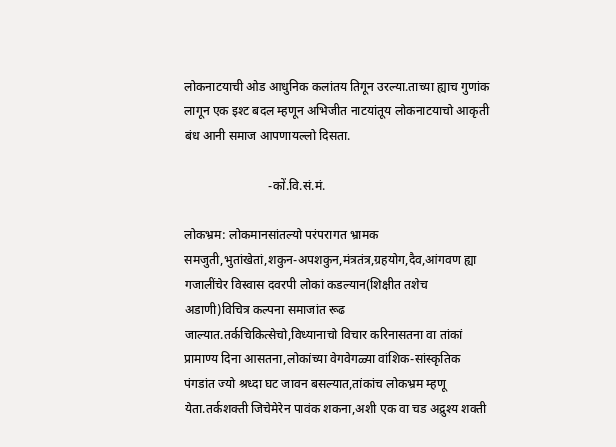लोकनाटयाची ओड आधुनिक कलांतय तिगून उरल्या.ताच्या ह्याच गुणांक लागून एक इश्ट बदल म्हणून अभिजीत नाटयांतूय लोकनाटयाचो आकृती बंध आनी समाज आपणायल्लो दिसता.

                           -कों.वि.सं.मं.

लोकभ्रम: लोकमानसांतल्यो परंपरागत भ्रामक समजुती,भुतांखेतां,शकुन-अपशकुन,मंत्रतंत्र,ग्रहयोग,दैव,आंगवण ह्या गजालींचेर विस्वास दवरपी लोकां कडल्यान(शिक्षीत तशेच अडाणी)विचित्र कल्पना समाजांत रूढ जाल्यात.तर्कचिकित्सेचो,विध्यानाचो विचार करिनासतना वा तांकां प्रामाण्य दिना आसतना,लोकांच्या वेगवेगळ्या वांशिक-सांस्कृतिक पंगडांत ज्यो श्रध्दा घट जावन बसल्यात,तांकांच लोकभ्रम म्हणू येता.तर्कशक्ती जिचेमेरेन पावंक शकना,अशी एक वा चड अद्रुश्य शक्ती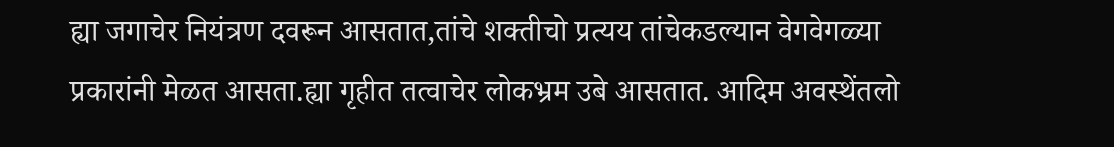ह्या जगाचेर नियंत्रण दवरून आसतात,तांचे शक्तीचो प्रत्यय तांचेकडल्यान वेगवेगळ्या प्रकारांनी मेळत आसता.ह्या गृहीत तत्वाचेर लोकभ्रम उबे आसतात. आदिम अवस्थेंतलो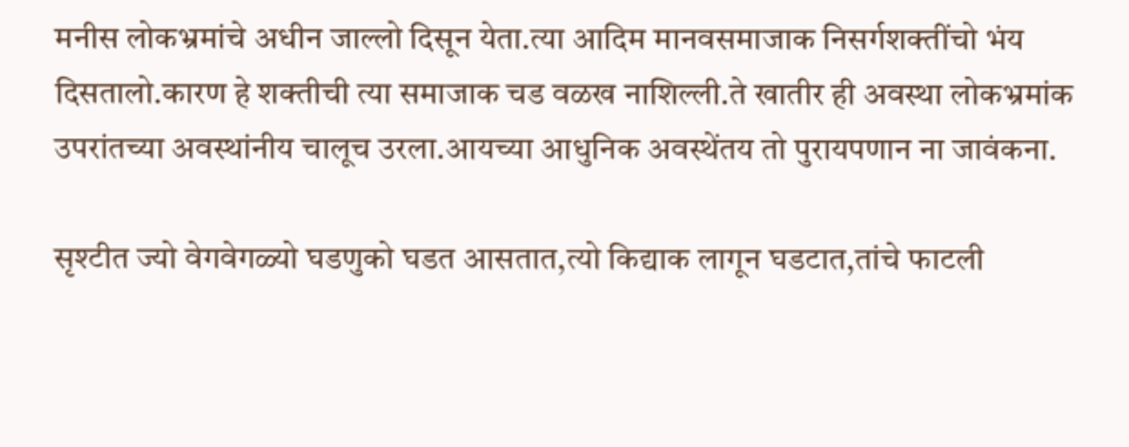मनीस लोकभ्रमांचे अधीन जाल्लो दिसून येता.त्या आदिम मानवसमाजाक निसर्गशक्तींचो भंय दिसतालो.कारण हे शक्तीची त्या समाजाक चड वळख नाशिल्ली.ते खातीर ही अवस्था लोकभ्रमांक उपरांतच्या अवस्थांनीय चालूच उरला.आयच्या आधुनिक अवस्थेंतय तो पुरायपणान ना जावंकना.

सृश्टीत ज्यो वेगवेगळ्यो घडणुको घडत आसतात,त्यो किद्याक लागून घडटात,तांचे फाटली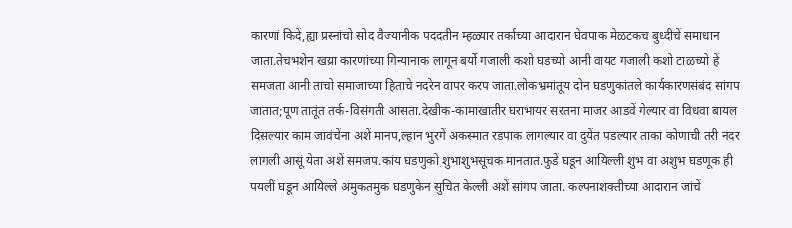कारणां किदें,ह्या प्रस्नांचो सोद वैज्यानीक पददतीन म्हळ्यार तर्काच्या आदारान घेवपाक मेळटकच बुध्दीचें समाधान जाता.तेचभशेन खय्रा कारणांच्या गिन्यानाक लागून बर्यो गजाली कशो घडच्यो आनी वायट गजाली कशो टाळच्यो हें समजता आनी ताचो समाजाच्या हिताचे नदरेन वापर करप जाता.लोकभ्रमांतूय दोन घडणुकांतले कार्यकारणसंबंद सांगप जातात;पूण तातूंत तर्क-विसंगती आसता.देखीक-कामाखातीर घराभायर सरतना माजर आडवें गेल्यार वा विधवा बायल दिसल्यार काम जावंचेंना अशें मानप,ल्हान भुरगें अकस्मात रडपाक लागल्यार वा दुयेंत पडल्यार ताका कोणाची तरी नदर लागली आसूं येता अशें समजप.कांय घडणुको शुभाशुभसूचक मानतात.फुडें घडून आयिल्ली शुभ वा अशुभ घडणूक ही पयलीं घडून आयिल्ले अमुकतमुक घडणुकेन सुचित केल्ली अशें सांगप जाता. कल्पनाशक्तीच्या आदारान जांचें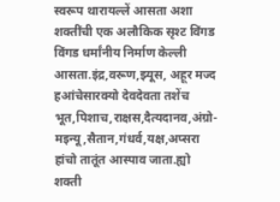स्वरूप थारायल्लें आसता अशा शक्तींची एक अलौकिक सृश्ट विंगड विंगड धर्मांनीय निर्माण केल्ली आसता.इंद्र,वरूण,झ्यूस, अहूर मज्द हआंचेसारक्यो देवदेवता तशेंच भूत,पिशाच,राक्षस,दैत्यदानव,अंग्रो-मइन्यू,सैतान,गंधर्व,यक्ष,अप्सरा हांचो तातूंत आस्पाव जाता.ह्यो शक्ती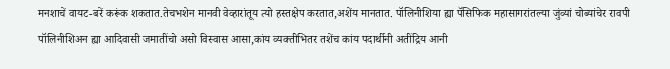मनशाचें वायट-बरें करूंक शकतात.तेचभशेन मानवी वेव्हारांतूय त्यो हस्तक्षेप करतात,अशेंय मानतात. पॉलिनीशिया ह्या पॅसिफिक महासागरांतल्या जुंव्यां चोब्यांचेर रावपी पॉलिनीशिअन ह्या आदिवासी जमातींचो असो विस्वास आसा,कांय व्यक्तीभितर तशेंच कांय पदार्थीनी अतींद्रिय आनी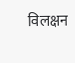विलक्षन